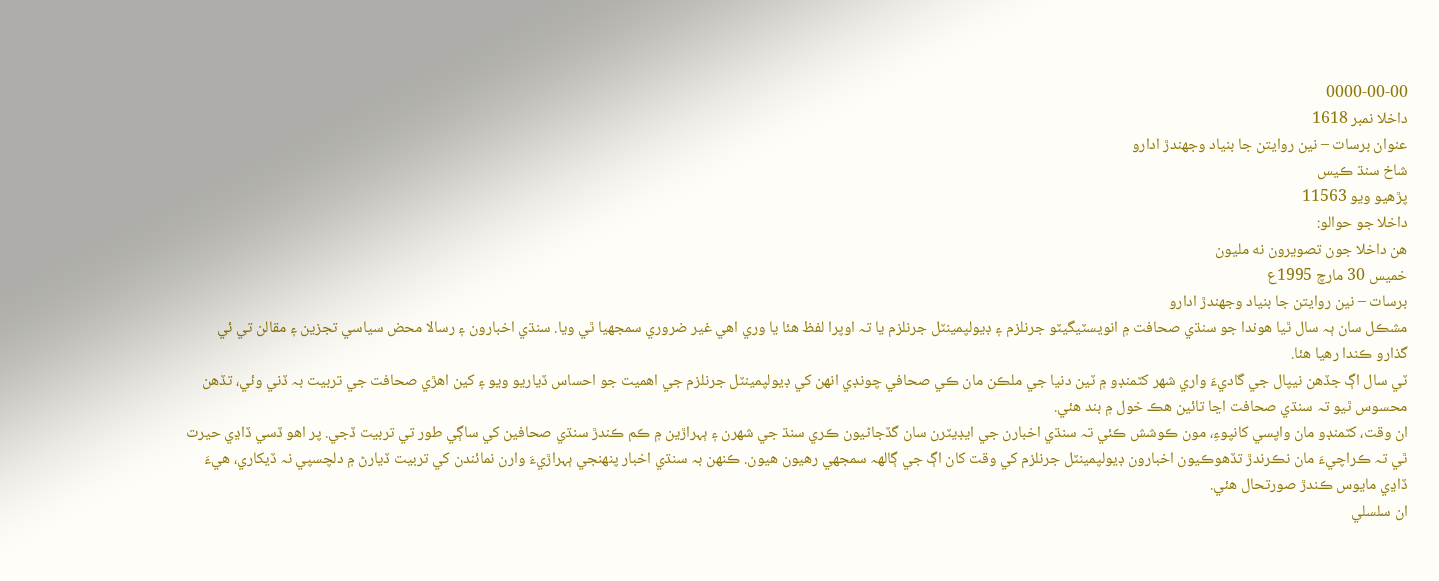0000-00-00
داخلا نمبر 1618
عنوان برسات – نين روايتن جا بنياد وجهندڙ ادارو
شاخ سنڌ ڪيس
پڙهيو ويو 11563
داخلا جو حوالو:
هن داخلا جون تصويرون نه مليون
خميس 30 مارچ 1995ع
برسات – نين روايتن جا بنياد وجهندڙ ادارو
مشڪل سان ٻہ سال ٿيا هوندا جو سنڌي صحافت ۾ انويسٽيگيٽو جرنلزم ۽ ڊيولپمينٽل جرنلزم يا تہ اوپرا لفظ هئا يا وري اهي غير ضروري سمجهيا ٿي ويا. سنڌي اخبارون ۽ رسالا محض سياسي تجزين ۽ مقالن تي ئي گذارو ڪندا رهيا هئا.
ٽي سال اڳ جڏهن نيپال جي گاديءَ واري شهر کٽمنڊو ۾ ٽين دنيا جي ملڪن مان ڪي صحافي چونڊي انھن کي ڊيولپمينٽل جرنلزم جي اهميت جو احساس ڏياريو ويو ۽ کين اهڙي صحافت جي تربيت بہ ڏني وئي، تڏهن محسوس ٿيو تہ سنڌي صحافت اڃا تائين هڪ خول ۾ بند هئي.
ان وقت، کٽمنڊو مان واپسي کانپوءِ، مون ڪوشش ڪئي تہ سنڌي اخبارن جي ايڊيٽرن سان گڏجاڻيون ڪري سنڌ جي شهرن ۽ ٻہراڙين ۾ ڪم ڪندڙ سنڌي صحافين کي ساڳي طور تي تربيت ڏجي. پر اهو ڏسي ڏاڍي حيرت ٿي تہ ڪراچيءَ مان نڪرندڙ تڏهوڪيون اخبارون ڊيولپمينٽل جرنلزم کي وقت کان اڳ جي ڳالھہ سمجهي رهيون هيون. ڪنھن بہ سنڌي اخبار پنھنجي ٻہراڙيءَ وارن نمائندن کي تربيت ڏيارڻ ۾ دلچسپي نہ ڏيکاري، هيءَ ڏاڍي مايوس ڪندڙ صورتحال هئي.
ان سلسلي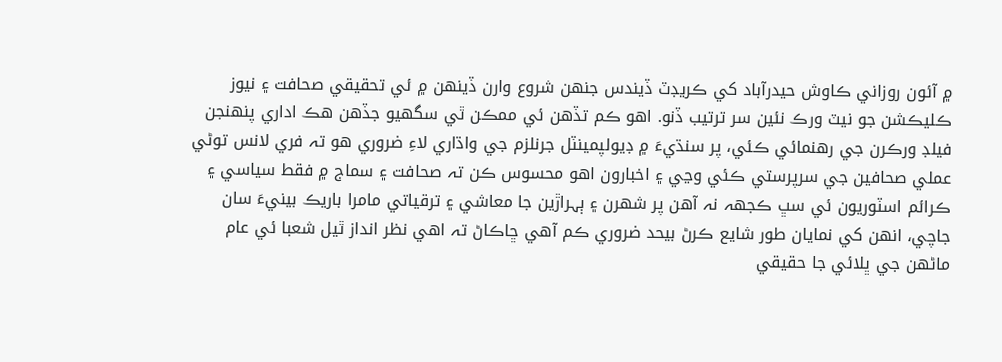۾ آئون روزاني ڪاوش حيدرآباد کي ڪريڊٽ ڏيندس جنھن شروع وارن ڏينھن ۾ ئي تحقيقي صحافت ۽ نيوز ڪليڪشن جو نيٽ ورڪ نئين سر ترتيب ڏنو. اهو ڪم تڏهن ئي ممڪن ٿي سگهيو جڏهن هڪ اداري پنھنجن فيلڊ ورڪرن جي رهنمائي ڪئي، پر سنڌيءَ ۾ ڊيولپمينٽل جرنلزم جي واڌاري لاءِ ضروري هو تہ فري لانس توڻي عملي صحافين جي سرپرستي ڪئي وڃي ۽ اخبارون اهو محسوس ڪن تہ صحافت ۽ سماج ۾ فقط سياسي ۽ ڪرائم اسٽوريون ئي سڀ ڪجھہ نہ آهن پر شهرن ۽ ٻہراڙين جا معاشي ۽ ترقياتي مامرا باريڪ بينيءَ سان جاچي، انھن کي نمايان طور شايع ڪرڻ بيحد ضروري ڪم آهي ڇاڪاڻ تہ اهي نظر انداز ٿيل شعبا ئي عام ماڻهن جي ڀلائي جا حقيقي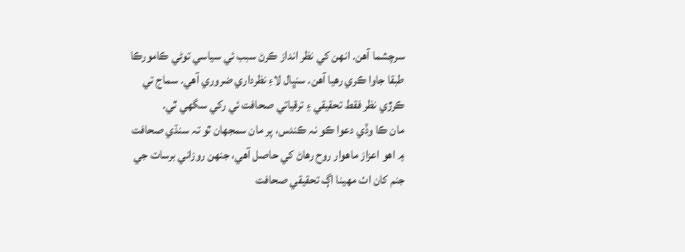سرچشما آهن. انھن کي نظر انداز ڪرڻ سبب ئي سياسي توڻي ڪامورڪا طبقا جاوا ڪري رهيا آهن. سنڀال لاءِ نظرداري ضروري آهي. سماج تي ڪرڙي نظر فقط تحقيقي ۽ ترقياتي صحافت ئي رکي سگهي ٿي.
مان ڪا وڏي دعوا ڪو نہ ڪندس، پر مان سمجهان ٿو تہ سنڌي صحافت ۾ اهو اعزاز ماهوار روح رهاڻ کي حاصل آهي، جنھن روزاني برسات جي جنم کان اٺ مهينا اڳ تحقيقي صحافت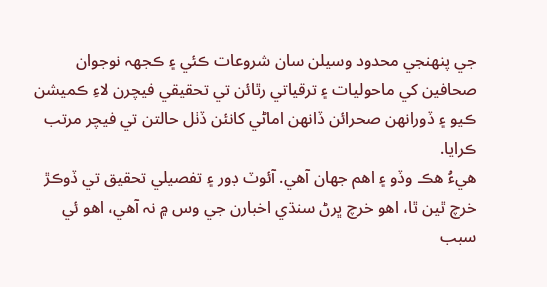جي پنھنجي محدود وسيلن سان شروعات ڪئي ۽ ڪجھہ نوجوان صحافين کي ماحوليات ۽ ترقياتي رٿائن تي تحقيقي فيچرن لاءِ ڪميشن ڪيو ۽ ڏورانھن صحرائن ڏانھن اماڻي کانئن ڏٺل حالتن تي فيچر مرتب ڪرايا.
هيءُ هڪ وڏو ۽ اهم جهان آهي. آئوٽ ڊور ۽ تفصيلي تحقيق تي ڏوڪڙ خرچ ٿين ٿا، اهو خرچ ڀرڻ سنڌي اخبارن جي وس ۾ نہ آهي، اهو ئي سبب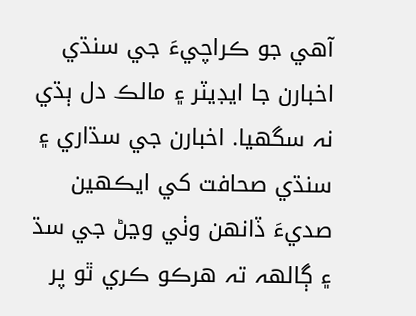آهي جو ڪراچيءَ جي سنڌي اخبارن جا ايڊيٽر ۽ مالڪ دل ٻڌي نہ سگهيا. اخبارن جي سڌاري ۽ سنڌي صحافت کي ايڪهين صديءَ ڏانھن وٺي وڃڻ جي سڌ ۽ ڳالھہ تہ هرڪو ڪري ٿو پر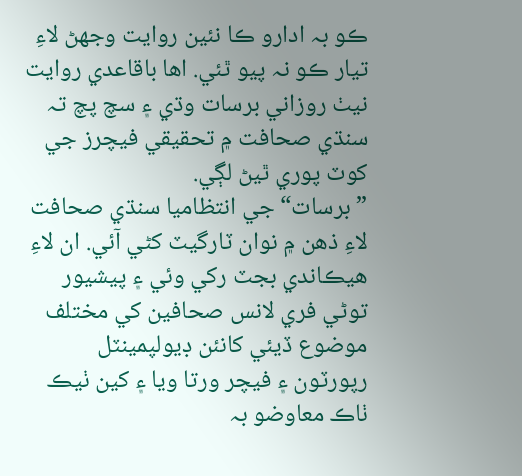ڪو بہ ادارو ڪا نئين روايت وجهڻ لاءِ تيار ڪو نہ پيو ٿئي. اها باقاعدي روايت نيٺ روزاني برسات وڌي ۽ سچ پچ تہ سنڌي صحافت ۾ تحقيقي فيچرز جي کوٽ پوري ٿيڻ لڳي.
”برسات“ جي انتظاميا سنڌي صحافت لاءِ ذهن ۾ نوان ٽارگيٽ کڻي آئي. ان لاءِ هيڪاندي بجٽ رکي وئي ۽ پيشيور توڻي فري لانس صحافين کي مختلف موضوع ڏيئي کانئن ڊيولپمينٽل رپورٽون ۽ فيچر ورتا ويا ۽ کين ٺيڪ ٺاڪ معاوضو بہ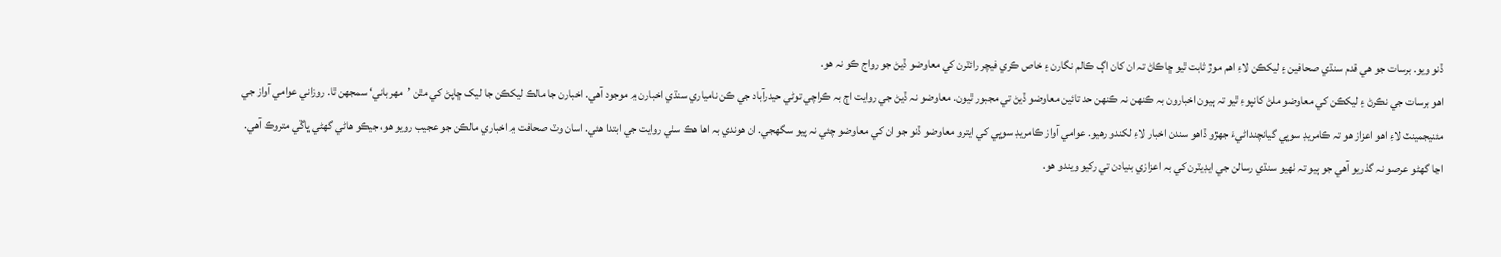ڏنو ويو. برسات جو هي قدم سنڌي صحافين ۽ ليکڪن لاءِ اهم موڙ ثابت ٿيو ڇاڪاڻ تہ ان کان اڳ ڪالم نگارن ۽ خاص ڪري فيچر رائٽرن کي معاوضو ڏيڻ جو رواج ڪو نہ هو.
اهو برسات جي نڪرڻ ۽ ليکڪن کي معاوضو ملڻ کانپوءِ ٿيو تہ ٻيون اخبارون بہ ڪنھن نہ ڪنھن حد تائين معاوضو ڏيڻ تي مجبور ٿيون. معاوضو نہ ڏيڻ جي روايت اڄ بہ ڪراچي توڻي حيدرآباد جي ڪن نامياري سنڌي اخبارن ۾ موجود آهي. اخبارن جا مالڪ ليکڪن جا ليک ڇاپڻ کي مٿن ’مهرباني‘ سمجهن ٿا. روزاني عوامي آواز جي مئنيجمينٽ لاءِ اهو اعزاز هو تہ ڪامريڊ سوڀي گيانچنداڻيءَ جھڙو ڏاهو سندن اخبار لاءِ لکندو رهيو. عوامي آواز ڪامريڊ سوڀي کي ايترو معاوضو ڏنو جو ان کي معاوضو چئي نہ پيو سگهجي. ان هوندي بہ اها هڪ سٺي روايت جي ابتدا هئي. اسان وٽ صحافت ۾ اخباري مالڪن جو عجيب رويو هو، جيڪو هاڻي گهڻي ڀاڱي متروڪ آهي. اڃا گهڻو عرصو نہ گذريو آهي جو ٻيو تہ ٺھيو سنڌي رسالن جي ايڊيٽرن کي بہ اعزازي بنيادن تي رکيو ويندو هو.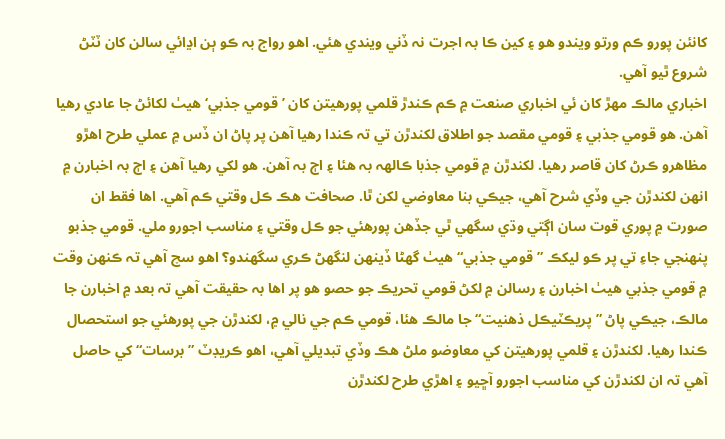کانئن پورو ڪم ورتو ويندو هو ۽ کين ڪا بہ اجرت نہ ڏني ويندي هئي. اهو رواج بہ ڪو ٻن اڍائي سالن کان ٽٽڻ شروع ٿيو آهي.
اخباري مالڪ مهڙ کان ئي اخباري صنعت ۾ ڪم ڪندڙ قلمي پورهيتن کان ’قومي جذبي‘ هيٺ لکائڻ جا عادي رهيا آهن. هو قومي جذبي ۽ قومي مقصد جو اطلاق لکندڙن تي تہ ڪندا رهيا آهن پر پاڻ ان ڏس ۾ عملي طرح اهڙو مظاهرو ڪرڻ کان قاصر رهيا. لکندڙن ۾ قومي جذبا ڪالھہ بہ هئا ۽ اڄ بہ آهن. هو لکي رهيا آهن ۽ اڄ بہ اخبارن ۾ انھن لکندڙن جي وڏي شرح آهي، جيڪي بنا معاوضي لکن ٿا. صحافت هڪ ڪل وقتي ڪم آهي. اها فقط ان صورت ۾ پوري قوت سان اڳتي وڌي سگهي ٿي جڏهن پورهئي جو ڪل وقتي ۽ مناسب اجورو ملي. قومي جذبو پنھنجي جاءِ تي پر ڪو ليکڪ ”قومي جذبي“ هيٺ گهڻا ڏينھن لنگهڻ ڪري سگهندو؟ اهو سچ آهي تہ ڪنھن وقت ۾ قومي جذبي هيٺ اخبارن ۽ رسالن ۾ لکڻ قومي تحريڪ جو حصو هو پر اها بہ حقيقت آهي تہ بعد ۾ اخبارن جا مالڪ، جيڪي پاڻ ”پريڪٽيڪل ذهنيت“ جا مالڪ هئا، قومي ڪم جي نالي ۾، لکندڙن جي پورهئي جو استحصال ڪندا رهيا. لکندڙن ۽ قلمي پورهيتن کي معاوضو ملڻ هڪ وڏي تبديلي آهي، اهو ڪريڊٽ ”برسات“ کي حاصل آهي تہ ان لکندڙن کي مناسب اجورو آڇيو ۽ اهڙي طرح لکندڙن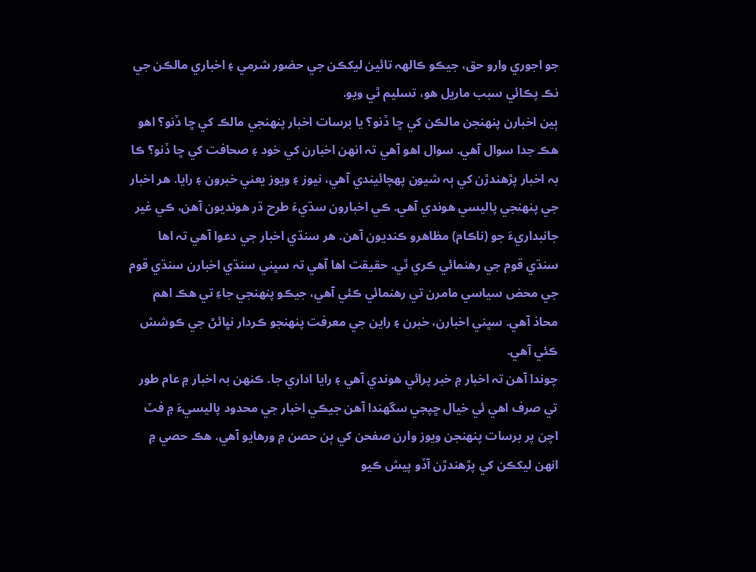جو اجوري وارو حق، جيڪو ڪالھہ تائين ليکڪن جي حضور شرمي ۽ اخباري مالڪن جي نڪ پڪائي سبب ماريل هو، تسليم ٿي ويو.
ٻين اخبارن پنھنجن مالڪن کي ڇا ڏنو؟ يا برسات اخبار پنھنجي مالڪ کي ڇا ڏنو؟ اهو هڪ جدا سوال آهي. سوال اهو آهي تہ انھن اخبارن کي خود ۽ صحافت کي ڇا ڏنو؟ ڪا بہ اخبار پڙهندڙن کي ٻہ شيون پھچائيندي آهي، نيوز ۽ ويوز يعني خبرون ۽ رايا. هر اخبار جي پنھنجي پاليسي هوندي آهي. ڪي اخبارون سڌيءَ طرح ڌر هونديون آهن، ڪي غير جانبداريءَ جو (ناڪام) مظاهرو ڪنديون آهن. هر سنڌي اخبار جي دعوا آهي تہ اها سنڌي قوم جي رهنمائي ڪري ٿي. حقيقت اها آهي تہ سڀني سنڌي اخبارن سنڌي قوم جي محض سياسي مامرن تي رهنمائي ڪئي آهي، جيڪو پنھنجي جاءِ تي هڪ اهم محاذ آهي. سڀني اخبارن، خبرن ۽ راين جي معرفت پنھنجو ڪردار نڀائڻ جي ڪوشش ڪئي آهي.
چوندا آهن تہ اخبار ۾ خبر پرائي هوندي آهي ۽ رايا اداري جا. ڪنھن بہ اخبار ۾ عام طور تي صرف اهي ئي خيال ڇپجي سگهندا آهن جيڪي اخبار جي محدود پاليسيءَ ۾ فٽ اچن پر برسات پنھنجن ويوز وارن صفحن کي ٻن حصن ۾ ورهايو آهي. هڪ حصي ۾ انھن ليکڪن کي پڙهندڙن آڏو پيش ڪيو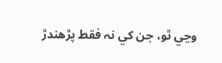وڃي ٿو، جن کي نہ فقط پڙهندڙ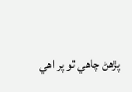پڙهڻ چاهي ٿو پر اهي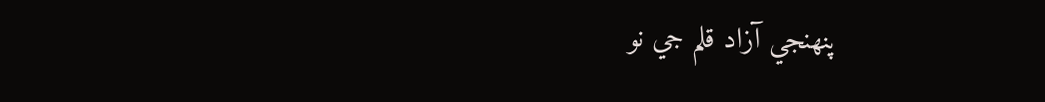پنھنجي آزاد قلم جي نو